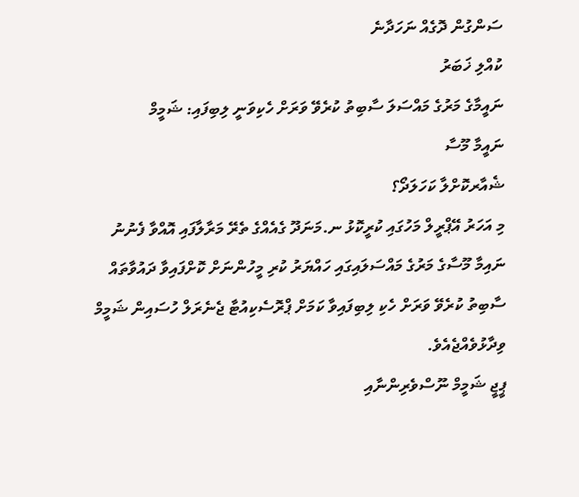ސަންގުން ދޮގެއް ނަހަދާނެ
ކުއްލި ޚަބަރު
ނައީމާގެ މަރުގެ މައްސަލަ ސާބިތު ކުރެވޭ ވަރަށް ހެކިވަނީ ލިބިފައި: ޝަމީމް
ނައީމާ މޫސާ
ޝެއާރކޮށްލާ ކަހަލަދޯ؟
މި އަހަރު އޭޕްރީލް މަހުގައި ކުރީކޮޅު ނ.މަނަދޫ ގެއެއްގެ ތެރޭ މަރާލާފައި އޮއްވާ ފެނުނު ނައިމާ މޫސާގެ މަރުގެ މައްސަލައިގައި ހައްޔަރު ކުރި މީހުންނަށް ކޮށްފައިވާ ދައުވާތައް ސާބިތު ކުރެވޭ ވަރަށް ހެކި ލިބިފައިވާ ކަމަށް ޕްރޮސެކިއުޓާ ޖެނެރަލް ހުސައިން ޝަމީމް ވިދާޅުވެއްޖެއެވެ.
ޕީޖީ ޝަމީމް ނޫސްވެރިންނާއި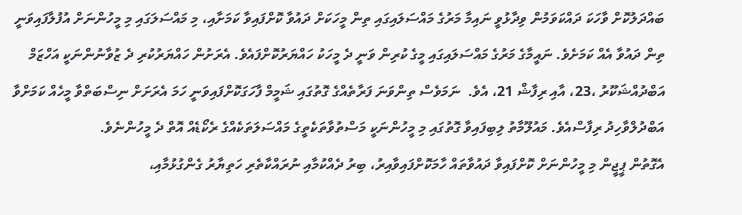ބައްދަލުކޮށް ވާހަކަ ދައްކަވަމުން ވިދާޅުވީ ނައިމާ މަރުގެ މައްސަލައިގައި ތިން މީހަކަށް ދައުވާ ކޮށްފައިވާ ކަމަށާއި، މި މައްސަލަގައި މި މީހުންނަށް އުފުލާފައިވަނީ ތިން ދައުވާ އެއް ކަމަށެވެ. ނައީމާގެ މަރުގެ މައްސަލައިގައި މީގެ ކުރިން ވަނީ ދެ މީހަކު ހައްޔަރުކޮށްފައެވެ. އެރަށުން ހައްޔަރުކުރި ދެ ޒުވާނުންނަކީ އަހްޒަމް އަބްދުއްޝަކޫރު ،23، އާއި ރިފާޝް 21، އެވެ.  ނަމަވެސް ތިންވަނަ ފަރާތެއްގެ ގޮތުގައި ޝަމީމް ފާހަގަކޮށްފައިވަނީ ހަމަ އެރަށަށް ނިސްބަތްވާ މީހެއް ކަމަށްވާ އަބްދުލްވާހިދު ރިފާސްއެވެ. މައުލޫމާތު ލިބިފައިވާ ގޮތުގައި މި މީހުންނަކީ މަސްތުވާތަކެތީގެ މައްސަލަތަކެއްގެ ރެކޯޑެއް އޮތް ދެ މީހުންނެވެ.
އެގޮތުން ޕީޖީން މި މީހުންނަށް ކޮށްފައިވާ ދައުވާތައް ހާމަކޮށްފައިވާއިރު، ބިރު ދެއްކުމާއި ނުރައްކާތެރި ހަތިޔާރު ގެންގުޅުމާއި،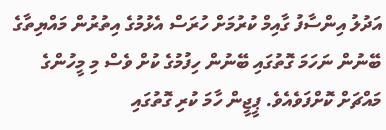އަދުލު އިންސާފު ގާއިމް ކުރުމަށް ހުރަސް އެޅުމުގެ އިތުރުން މައްޔިތާގެ ބޭނުން ނަހަމަ ގޮތުގައި ބޭނުން ހިފުމުގެ ކުށް ވެސް މި މީހުންގެ މައްޗަށް ކޮށްފަވެއެވެ. ޕީޖީން ހާމަ ކުރި ގޮތުގައި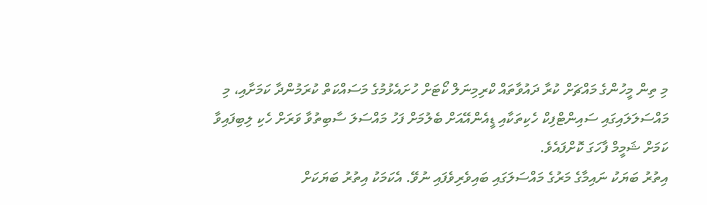މި ތިން މީހުންގެ މައްޗަށް ކުރާ ދައުވާތައް ކްރިމިނަލް ކޯޓަށް ހުށައެޅުމުގެ މަސައްކަތް ކުރަމުންދާ ކަމަށާއި، މި މައްސަލަލައިގައި ސައިންޓްފިކް ހެކިތަކާއި ޑީއެންއޭއަށް ބެލުމަށް ފަހު މައްސަލަ ސާބިތުވާ ވަރަށް ހެކި ލިބިފައިވާ ކަމަށް ޝަމީމް ފާހަގަ ކޮށްފައެވެ.
އިތުރު ބަޔަކު ނައިމާގެ މަރުގެ މައްސަލަގައި ބައިވެރިވެފައި ނުވޭ. އެކަމަކު އިތުރު ބަޔަކަށް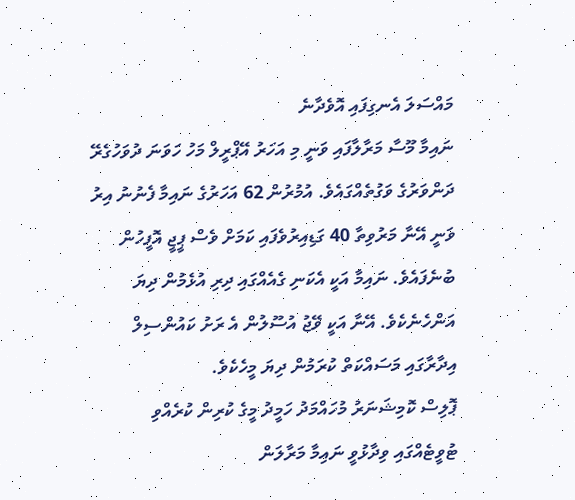މައްސަލަ އެނގިފައި އޮވެދާނެ
ނައިމާ މޫސާ މަރާލާފައި ވަނީ މި އަހަރު އޭޕްރީލް މަހު ހަވަނަ ދުވަހުގެރޭ ދަންވަރުގެ ވަގުތެއްގައެވެ. އުމުރުން 62 އަހަރުގެ ނައިމާ ފެނުނު އިރު ވަނީ އޭނާ މަރުވިތާ 40 ގަޑިއިރުވެފައި ކަމަށް ވެސް ޕީޖީ އޮފީހުން ބުނެފައެވެ. ނައިމާ އަކީ އެކަނި ގެއެއްގައި ދިރި އުޅެމުން ދިޔަ އަންހެނެކެވެ. އޭނާ އަކީ ވޭޖު އުސޫލުން އެ ރަށު ކައުންސިލް އިދާރާގައި މަސައްކަތް ކުރަމުން ދިޔަ މީހެކެވެ.
ޕޮލިސް ކޮމިޝަނަރު މުހައްމަދު ހަމީދު މީގެ ކުރިން ކުރެއްވި ޓުވީޓެއްގައި ވިދާޅުވީ ނައިމާ މަރާލަން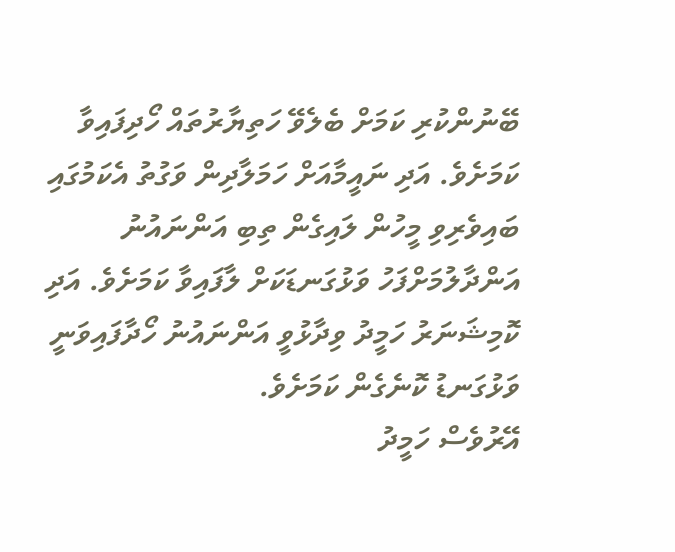ބޭނުންކުރި ކަމަށް ބެލެވޭ ހަތިޔާރުތައް ހޯދިފައިވާ ކަމަށެވެ. އަދި ނައީމާއަށް ހަމަލާދިން ވަގުތު އެކަމުގައި ބައިވެރިވި މީހުން ލައިގެން ތިބި އަންނައުނު އަންދާލުމަށްފަހު ވަޅުގަނޑަކަށް ލާފައިވާ ކަމަށެވެ. އަދި  ކޮމިޝަނަރު ހަމީދު ވިދާޅުވީ އަންނައުނު ހޯދާފައިވަނީ  ވަޅުގަނޑު ކޮނެގެން ކަމަށެވެ.
އޭރުވެސް ހަމީދު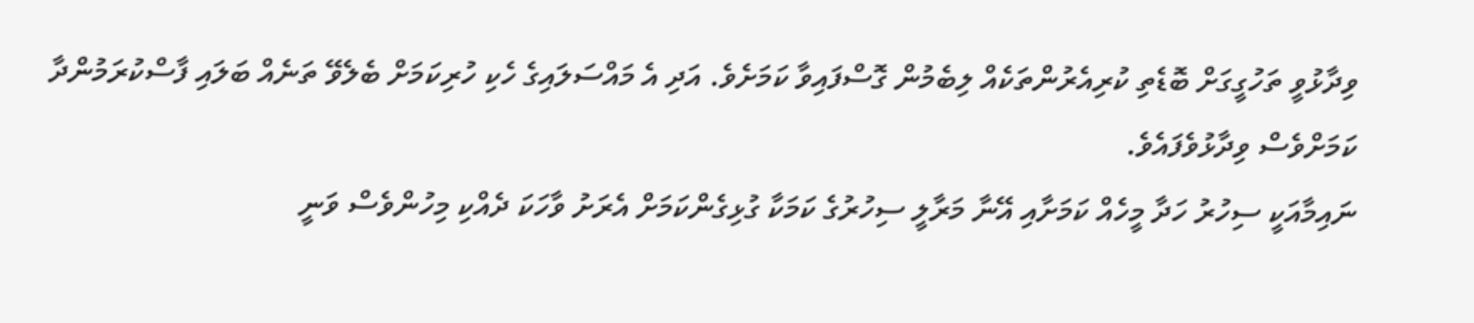ވިދާޅުވީ ތަހުގީގަށް ބޮޑެތި ކުރިއެރުންތަކެއް ލިބެމުން ގޮސްފައިވާ ކަމަށެވެ. އަދި އެ މައްސަލައިގެ ހެކި ހުރިކަމަށް ބެލެވޭ ތަނެއް ބަލައި ފާސްކުރަމުންދާ ކަމަށްވެސް ވިދާޅުވެފައެވެ.
ނައިމާއަކީ ސިހުރު ހަދާ މީހެއް ކަމަށާއި އޭނާ މަރާލީ ސިހުރުގެ ކަމަކާ ގުޅިގެންކަމަށް އެރަށު ވާހަކަ ދެއްކި މިހުންވެސް ވަނީ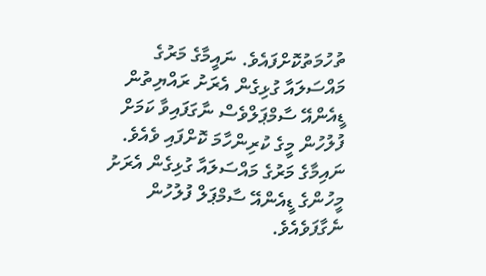ތުހުމަތުކޮށްފައެވެ. ނައީމާގެ މަރުގެ މައްސަލައާ ގުޅިގެން އެރަށު ރައްޔިތުން ޑީއެންއޭ ސާމްޕަލްވެސް ނާގަފައިވާ ކަމަށް ފުލުހުން މީގެ ކުރިންހާމަ ކޮށްފައި ވެއެވެ.
ނައިމާގެ މަރުގެ މައްސަލައާ ގުޅިގެން އެރަށު މީހުންގެ ޑީއެންއޭ ސާމްޕަލް ފުލުހުން ނެގާފަވެއެވެ.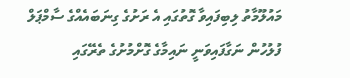މައުލޫމާތު ލިބިފައިވާ ގޮތުގައި އެ ރަށުގެ ގިނަބައެއްގެ ސާމްޕަލް ފުލުހުން ނަގާފައިވަނީ ނައިމާގެ ގޮށްމުށުގެ ތެރޭގައި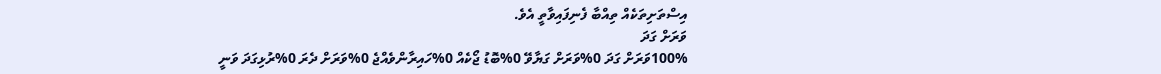އިސްތަށިތަކެއް ތިއްބާ ފެނިފައިވާތީ އެވެ.
ވަރަށް ގަދަ
100%ވަރަށް ގަދަ 0%ވަރަށް ގަޔާވޭ 0%ބޮޑު ޖޯކެއް 0%ހައިރާންވެއްޖެ 0%ވަރަށް ދެރަ 0%ރުޅިގަދަ ވަނީ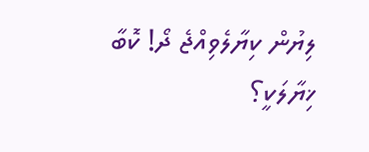ލިޔުން ކިޔާލެވިއްޖެ ދޯ! ކޮބާ ޚިޔާލަކީ؟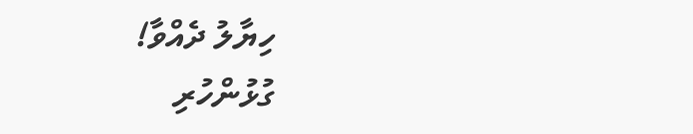ހިޔާލު ދެއްވާ!
ގުޅުންހުރި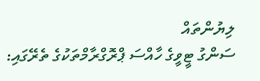ލިޔުންތައް
ސަންގު ޓީވީގެ ހާއްސަ ޕްރޮގްރާމްތަކުގެ ތެރޭގައި: